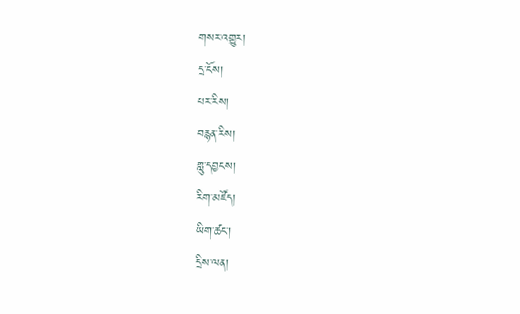གསར་འགྱུར།
དྲ་ངོས།
པར་རིས།
བརྙན་རིས།
གླུ་དབྱངས།
རིག་མཛོད།
ཡིག་ཚང་།
དྲིས་ལན།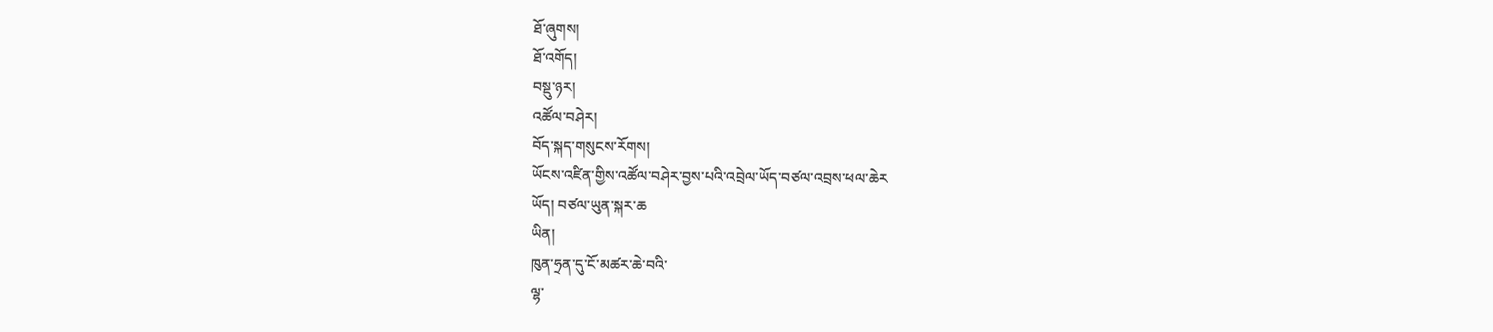ཐོ་ཞུགས།
ཐོ་འགོད།
བསྡུ་ཉར།
འཚོལ་བཤེར།
བོད་སྐད་གསུངས་རོགས།
ཡོངས་འཛིན་གྱིས་འཚོལ་བཤེར་བྱས་པའི་འབྲེལ་ཡོད་བཙལ་འབྲས་ཕལ་ཆེར
ཡོད། བཙལ་ཡུན་སྐར་ཆ
ཡིན།
ཁུན་ཧྲན་དུ་ངོ་མཚར་ཆེ་བའི་
ལྷ་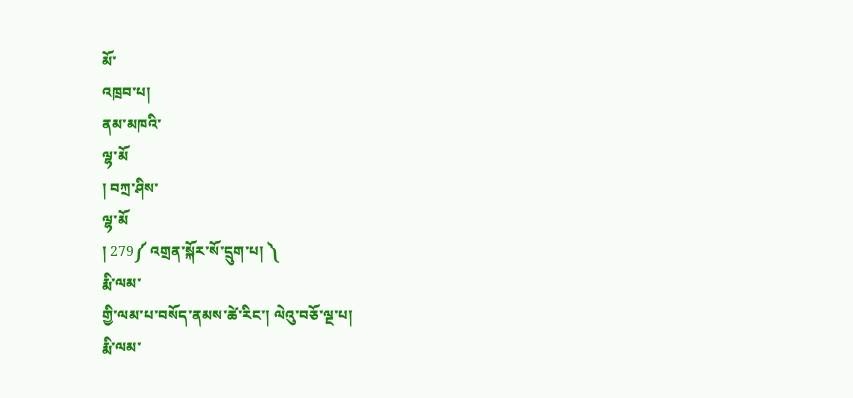མོ་
འཁྲབ་པ།
ནམ་མཁའི་
ལྷ་མོ
། བཀྲ་ཤིས་
ལྷ་མོ
། 279༼ འགྲན་སྐོར་སོ་དྲུག་པ། ༽
རྨི་ལམ་
གྱི་ལམ་པ་བསོད་ནམས་ཚེ་རིང་། ལེའུ་བཅོ་ལྔ་པ།
རྨི་ལམ་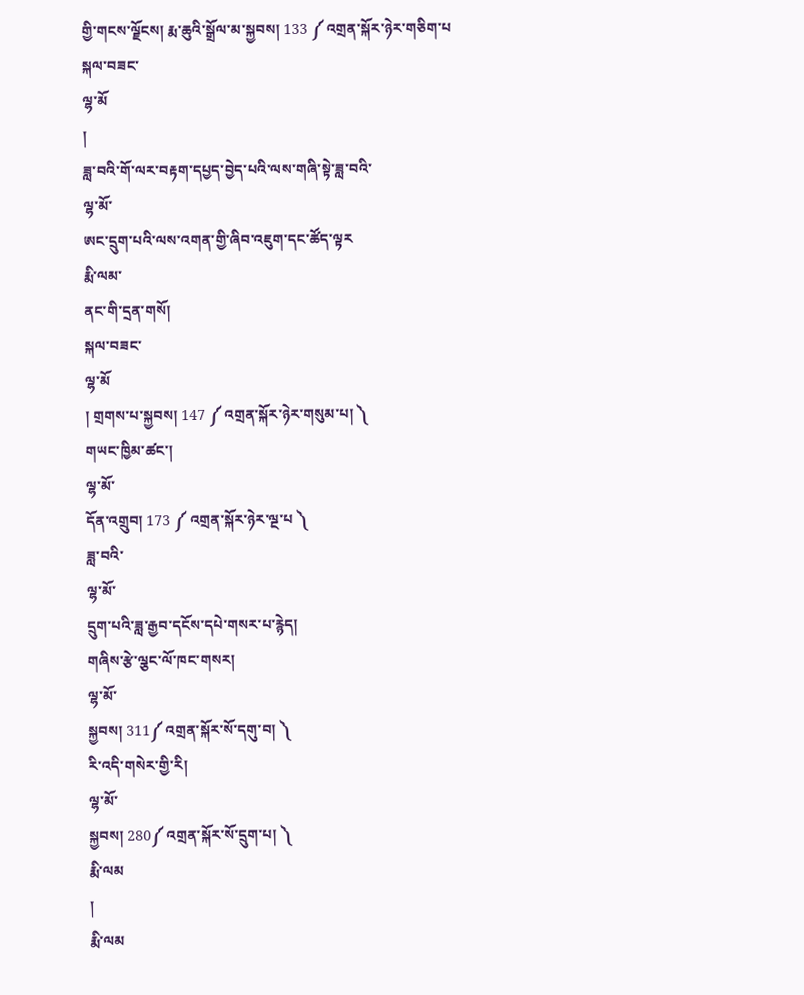གྱི་གངས་ལྗོངས། རྨ་ཆུའི་སྒྲོལ་མ་སྐྱབས། 133 ༼ འགྲན་སྐོར་ཉེར་གཅིག་པ
སྐལ་བཟང་
ལྷ་མོ
།
ཟླ་བའི་གོ་ལར་བརྟག་དཔྱད་བྱེད་པའི་ལས་གཞི་སྟེ་ཟླ་བའི་
ལྷ་མོ་
ཨང་དྲུག་པའི་ལས་འགན་གྱི་ཞིབ་འཇུག་དང་ཚོད་ལྟར
རྨི་ལམ་
ནང་གི་དྲན་གསོ།
སྐལ་བཟང་
ལྷ་མོ
། གྲགས་པ་སྐྱབས། 147 ༼ འགྲན་སྐོར་ཉེར་གསུམ་པ། ༽
གཡང་ཁྱིམ་ཚང་།
ལྷ་མོ་
དོན་འགྲུབ། 173 ༼ འགྲན་སྐོར་ཉེར་ལྔ་པ ༽
ཟླ་བའི་
ལྷ་མོ་
དྲུག་པའི་ཟླ་རྒྱབ་དངོས་དཔེ་གསར་པ་རྙེད།
གཞིས་རྩེ་ལྕང་ལོ་ཁང་གསར།
ལྷ་མོ་
སྐྱབས། 311༼ འགྲན་སྐོར་སོ་དགུ་བ། ༽
རི་འདི་གསེར་གྱི་རི།
ལྷ་མོ་
སྐྱབས། 280༼ འགྲན་སྐོར་སོ་དྲུག་པ། ༽
རྨི་ལམ
།
རྨི་ལམ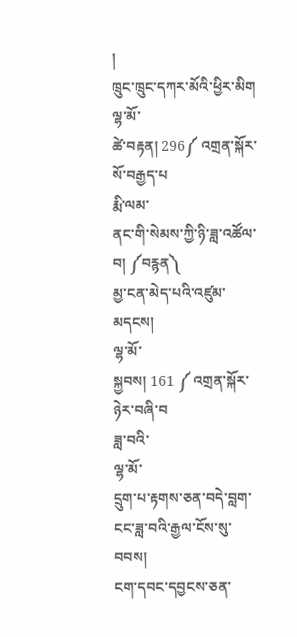།
ཁྲུང་ཁྲུང་དཀར་མོའི་ཕྱིར་མིག
ལྷ་མོ་
ཚེ་བརྟན། 296༼ འགྲན་སྐོར་སོ་བརྒྱད་པ
རྨི་ལམ་
ནང་གི་སེམས་ཀྱི་ཉི་ཟླ་འཚོལ་བ། ༼བརྙན༽
མྱ་ངན་མེད་པའི་འཛུམ་མདངས།
ལྷ་མོ་
སྐྱབས། 161 ༼ འགྲན་སྐོར་ཉེར་བཞི་བ
ཟླ་བའི་
ལྷ་མོ་
དྲུག་པ་རྟགས་ཅན་བདེ་བླག་ངང་ཟླ་བའི་རྒྱལ་ངོས་སུ་བབས།
ངག་དབང་དབྱངས་ཅན་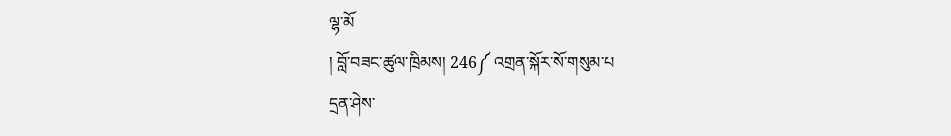ལྷ་མོ
། བློ་བཟང་ཚུལ་ཁྲིམས། 246༼ འགྲན་སྐོར་སོ་གསུམ་པ
དྲན་ཤེས་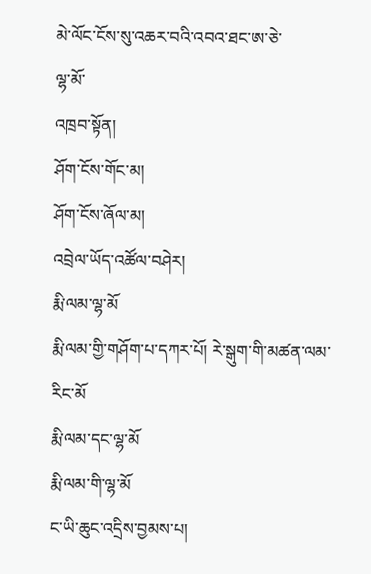མེ་ལོང་ངོས་སུ་འཆར་བའི་འབའ་ཐང་ཨ་ཅེ་
ལྷ་མོ་
འཁྲབ་སྟོན།
ཤོག་ངོས་གོང་མ།
ཤོག་ངོས་ཞོལ་མ།
འབྲེལ་ཡོད་འཚོལ་བཤེར།
རྨི་ལམ་ལྷ་མོ
རྨི་ལམ་གྱི་གཤོག་པ་དཀར་པོ། རེ་སྒུག་གི་མཚན་ལམ་རིང་མོ
རྨི་ལམ་དང་ལྷ་མོ
རྨི་ལམ་གི་ལྷ་མོ
ང་ཡི་ཆུང་འདྲིས་བྱམས་པ།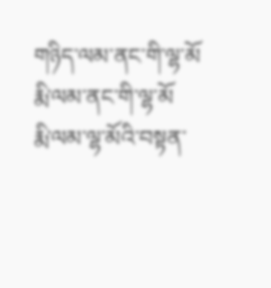གཉིད་ལམ་ནང་གི་ལྷ་མོ
རྨི་ལམ་ནང་གི་ལྷ་མོ
རྨི་ལམ་ལྷ་མོའི་བསྟན་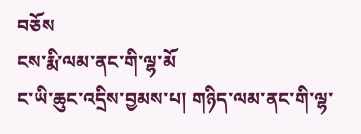བཅོས
ངས་རྨི་ལམ་ནང་གི་ལྷ་མོ
ང་ཡི་ཆུང་འདྲིས་བྱམས་པ། གཉིད་ལམ་ནང་གི་ལྷ་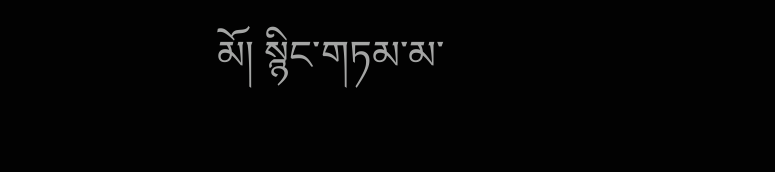མོ། སྙིང་གཏམ་མ་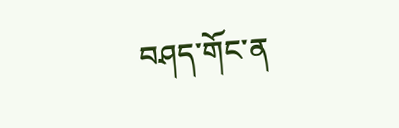བཤད་གོང་ན